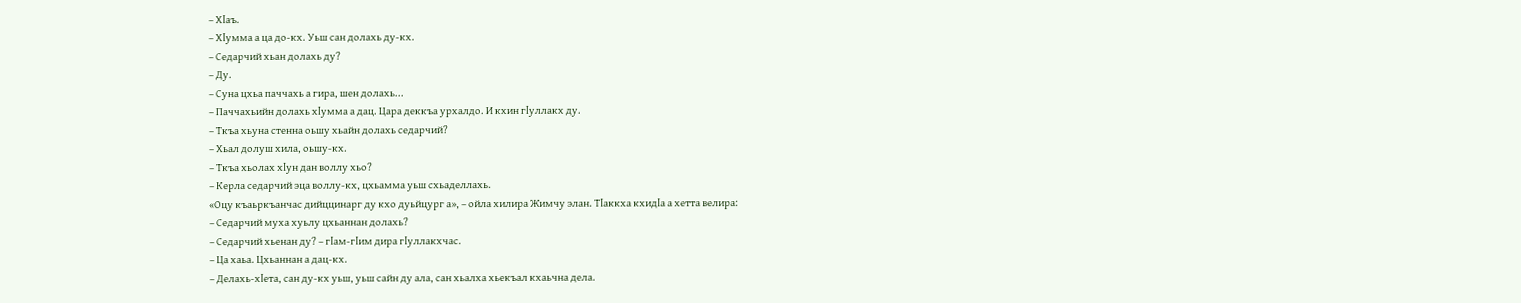– Хӏаъ.
– Хӏумма а ца до-кх. Уьш сан долахь ду-кх.
– Седарчий хьан долахь ду?
– Ду.
– Суна цхьа паччахь а гира, шен долахь...
– Паччахьийн долахь хӏумма а дац. Цара деккъа урхалдо. И кхин гӏуллакх ду.
– Ткъа хьуна стенна оьшу хьайн долахь седарчий?
– Хьал долуш хила, оьшу-кх.
– Ткъа хьолах хӏун дан воллу хьо?
– Керла седарчий эца воллу-кх, цхьамма уьш схьаделлахь.
«Оцу къаьркъанчас дийццинарг ду кхо дуьйцург а», – ойла хилира Жимчу элан. Тӏаккха кхидӏа а хетта велира:
– Седарчий муха хуьлу цхьаннан долахь?
– Седарчий хьенан ду? – гӏам-гӏим дира гӏуллакхчас.
– Ца хаьа. Цхьаннан а дац-кх.
– Делахь-хӏета, сан ду-кх уьш, уьш сайн ду ала, сан хьалха хьекъал кхаьчна дела.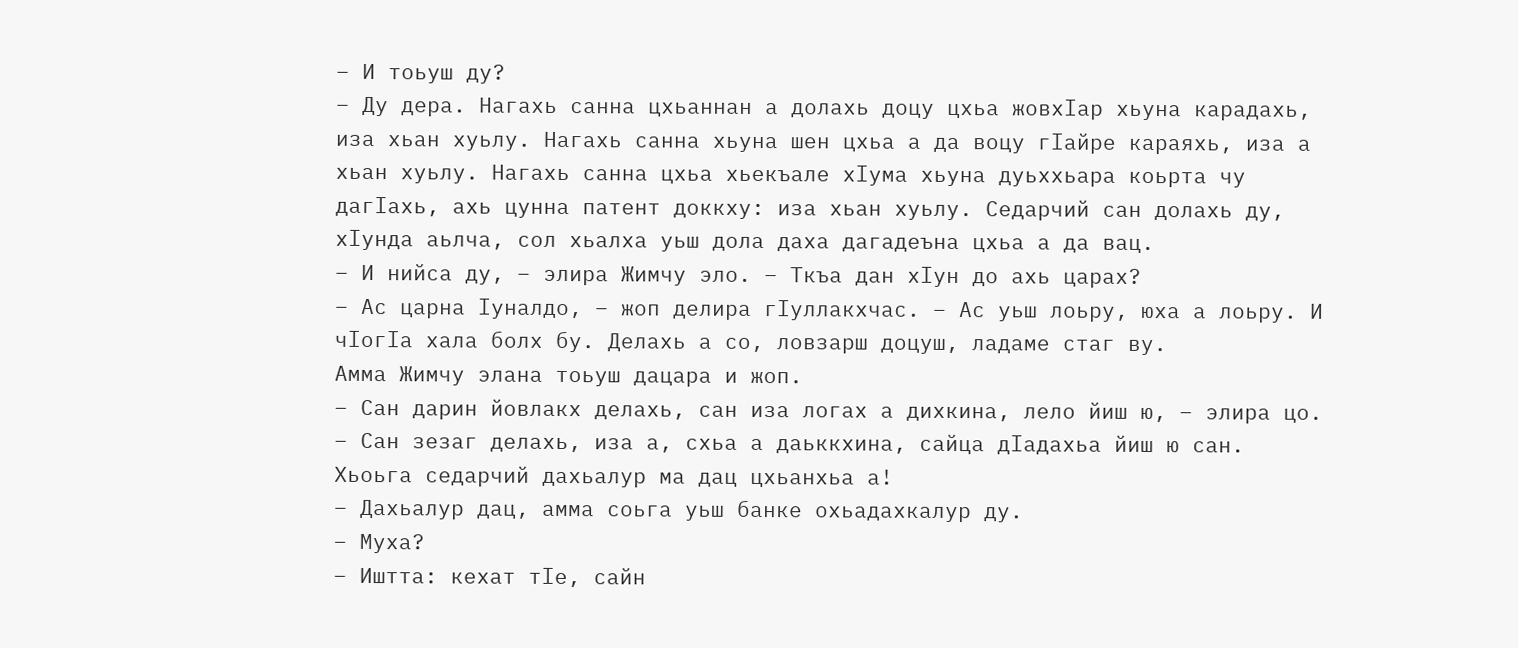– И тоьуш ду?
– Ду дера. Нагахь санна цхьаннан а долахь доцу цхьа жовхӏар хьуна карадахь, иза хьан хуьлу. Нагахь санна хьуна шен цхьа а да воцу гӏайре караяхь, иза а хьан хуьлу. Нагахь санна цхьа хьекъале хӏума хьуна дуьххьара коьрта чу дагӏахь, ахь цунна патент доккху: иза хьан хуьлу. Седарчий сан долахь ду, хӏунда аьлча, сол хьалха уьш дола даха дагадеъна цхьа а да вац.
– И нийса ду, – элира Жимчу эло. – Ткъа дан хӏун до ахь царах?
– Ас царна ӏуналдо, – жоп делира гӏуллакхчас. – Ас уьш лоьру, юха а лоьру. И чӏогӏа хала болх бу. Делахь а со, ловзарш доцуш, ладаме стаг ву.
Амма Жимчу элана тоьуш дацара и жоп.
– Сан дарин йовлакх делахь, сан иза логах а дихкина, лело йиш ю, – элира цо. – Сан зезаг делахь, иза а, схьа а даьккхина, сайца дӏадахьа йиш ю сан. Хьоьга седарчий дахьалур ма дац цхьанхьа а!
– Дахьалур дац, амма соьга уьш банке охьадахкалур ду.
– Муха?
– Иштта: кехат тӏе, сайн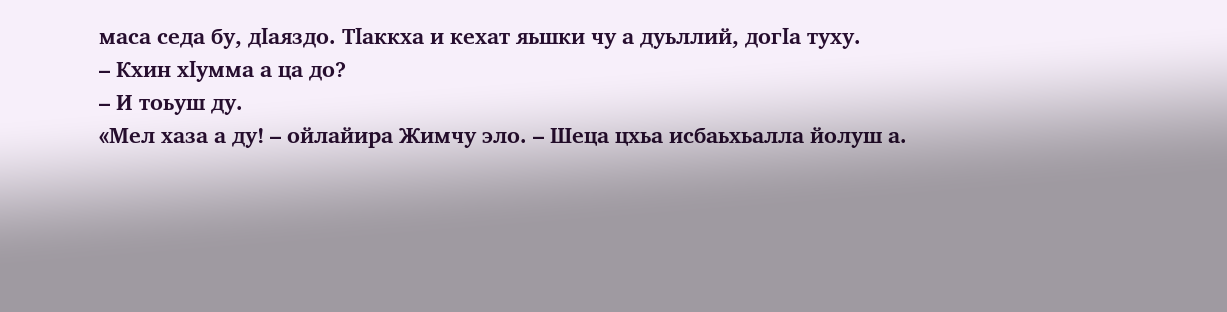маса седа бу, дӏаяздо. Тӏаккха и кехат яьшки чу а дуьллий, догӏа туху.
– Кхин хӏумма а ца до?
– И тоьуш ду.
«Мел хаза а ду! – ойлайира Жимчу эло. – Шеца цхьа исбаьхьалла йолуш а.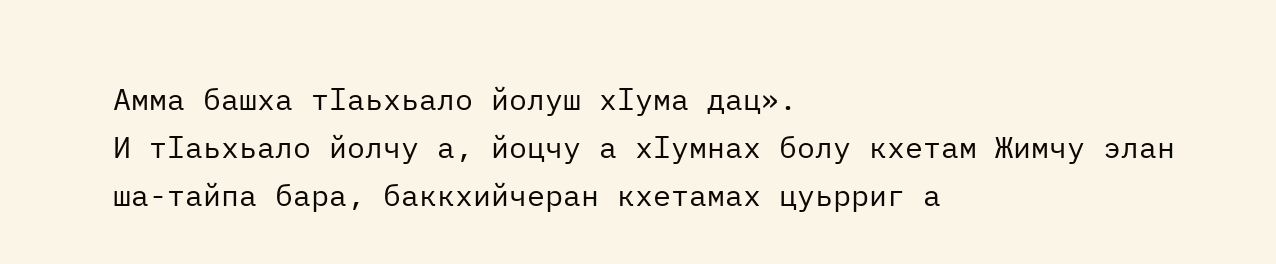Амма башха тӏаьхьало йолуш хӏума дац».
И тӏаьхьало йолчу а, йоцчу а хӏумнах болу кхетам Жимчу элан ша-тайпа бара, баккхийчеран кхетамах цуьрриг а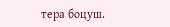тера боцуш.